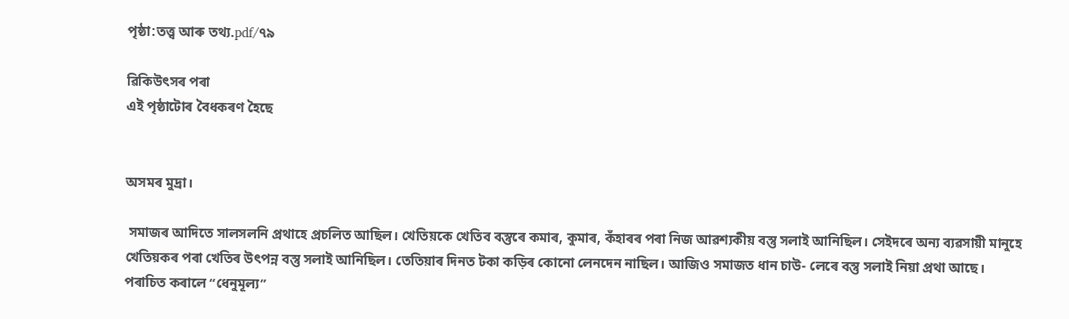পৃষ্ঠা:তত্ত্ব আৰু তথ্য.pdf/৭৯

ৱিকিউৎসৰ পৰা
এই পৃষ্ঠাটোৰ বৈধকৰণ হৈছে


অসমৰ মুদ্ৰা।

 সমাজৰ আদিতে সালসলনি প্ৰথাহে প্ৰচলিত আছিল। খেতিয়কে খেতিব বস্তুৰে কমাৰ, কুমাৰ, কঁহাৰৰ পৰা নিজ আৱশ্যকীয় বস্তু সলাই আনিছিল। সেইদৰে অন্য ব্যৱসায়ী মানুহে খেতিয়কৰ পৰা খেতিৰ উৎপন্ন বস্তু সলাই আনিছিল। তেতিয়াৰ দিনত টকা কড়িৰ কোনো লেনদেন নাছিল। আজিও সমাজত ধান চাউ- লেৰে বস্তু সলাই নিয়া প্ৰথা আছে। পৰাচিত কৰালে “ধেনুমূল্য”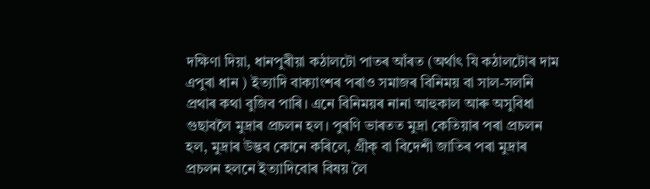দক্ষিণা দিয়া, ধানপুৰীয়া কঠালটো পাতৰ আঁৰত (অৰ্থাৎ যি কঠালটোৰ দাম এপুৰা ধান ) ইত্যাদি বাক্যাংশৰ পৰাও সমাজৰ বিনিময় বা সাল-সলনি প্ৰথাৰ কথা বুজিব পাৰি। এনে বিনিময়ৰ নানা আহুকাল আৰু অসুবিধা গুছাবলৈ মুদ্ৰাৰ প্ৰচলন হল। পুৰণি ভাৰতত মুদ্ৰা কেতিয়াৰ পৰা প্ৰচলন হল, মুদ্ৰাৰ উদ্ভব কোনে কৰিলে, গ্ৰীক্‌ বা বিদেশী জাতিৰ পৰা মুদ্ৰাৰ প্ৰচলন হলনে ইত্যাদিবোৰ বিষয় লৈ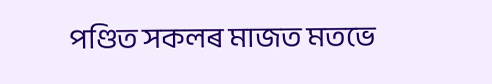পণ্ডিত সকলৰ মাজত মতভে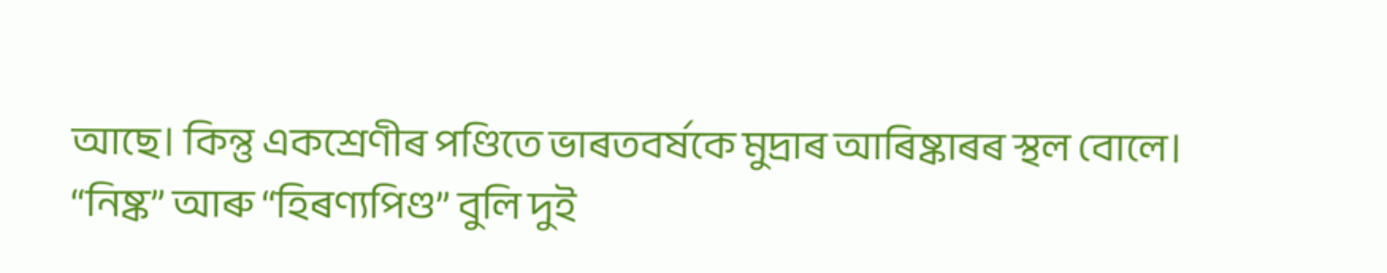আছে। কিন্তু একশ্ৰেণীৰ পণ্ডিতে ভাৰতবৰ্ষকে মুদ্ৰাৰ আৰিষ্কাৰৰ স্থল বোলে। “নিষ্ক” আৰু “হিৰণ্যপিণ্ড” বুলি দুই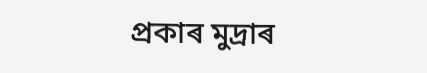প্ৰকাৰ মুদ্ৰাৰ